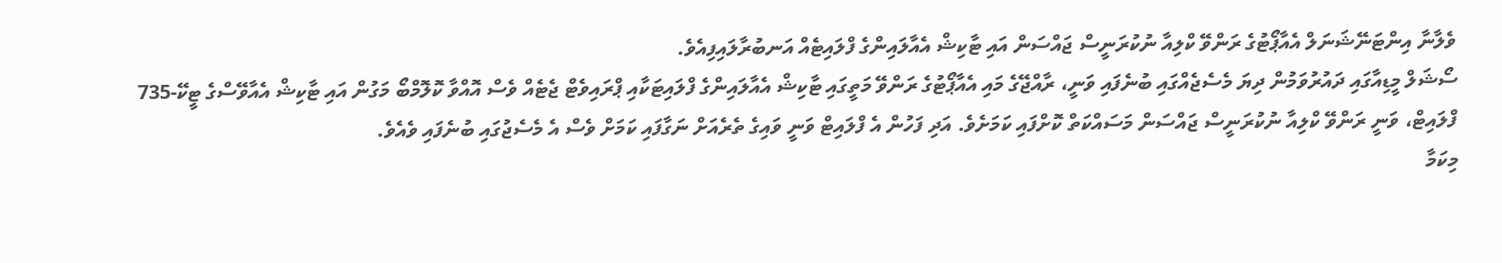ވެލާނާ އިންޓަނޭޝަނަލް އެއާޕޯޓުގެ ރަންވޭ ކްލިއާ ނުކުރަނީސް ޖައްސަން އައި ޓާކިޝް އެއާލައިންގެ ފްލައިޓެއް އަނބުރާލައިފިއެވެ.
ސޯޝަލް މީޑިއާގައި ދައުރުވަމުން ދިޔަ މެސެޖެއްގައި ބުނެފައި ވަނީ، ރާއްޖޭގެ މައި އެއާޕޯޓުގެ ރަންވޭ މަތީގައި ޓާކިޝް އެއާލައިންގެ ފްލައިޓަކާއި ޕްރައިވެޓް ޖެޓެއް ވެސް އޮއްވާ ކޮލޮމްބޯ މަގުން އައި ޓާކިޝް އެއާވޭސްގެ ޓީކޭ-735 ފްލައިޓް، ވަނީ ރަންވޭ ކްލިއާ ނުކުރަނީސް ޖައްސަން މަސައްކަތް ކޮށްފައި ކަމަށެވެ. އަދި ފަހުން އެ ފްލައިޓް ވަނީ ވައިގެ ތެރެއަށް ނަގާފައި ކަމަށް ވެސް އެ މެސެޖުގައި ބުނެފައި ވެއެވެ.
މިކަމާ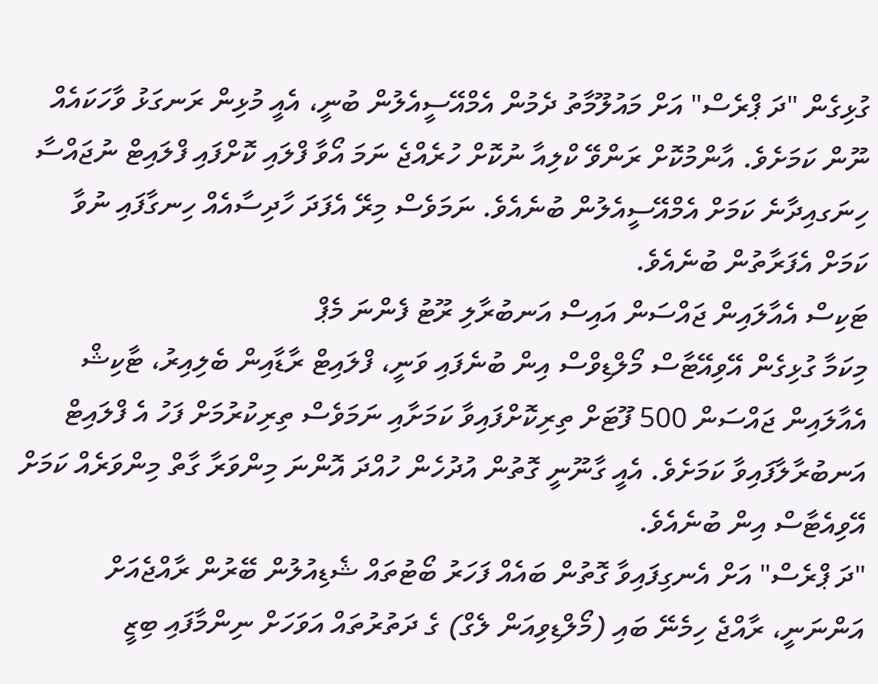ގުޅިގެން "ދަ ޕްރެސް" އަށް މައުލޫމާތު ދެމުން އެމްއޭސީއެލުން ބުނީ، އެއީ މުޅިން ރަނގަޅު ވާހަކައެއް ނޫން ކަމަށެވެ. އާންމުކޮށް ރަންވޭ ކްލިއާ ނުކޮށް ހުރެއްޖެ ނަމަ އޯވާ ފްލައި ކޮށްފައި ފްލައިޓް ނުޖައްސާ ހިނަގއިދާނެ ކަމަށް އެމްއޭސީއެލުން ބުނެއެވެ. ނަމަވެސް މިރޭ އެފަދަ ހާދިސާއެއް ހިނގާފައި ނުވާ ކަމަށް އެފަރާތުން ބުނެއެވެ.
ޓަކިސް އެއާލައިން ޖައްސަން އައިސް އަނބުރާލި ރޫޓު ފެންނަ މެޕް
މިކަމާ ގުޅިގެން އޭވިއޭޓާސް މޯލްޑިވްސް އިން ބުނެފައި ވަނީ، ފްލައިޓް ރާޑާއިން ބެލިއިރު، ޓާކިޝް އެއާލައިން ޖައްސަން 500 ފޫޓަށް ތިރިކޮށްފައިވާ ކަމަށާއި ނަމަވެސް ތިރިކުރުމަށް ފަހު އެ ފްލައިޓް އަނބުރާލާފައިވާ ކަމަށެވެ. އެއީ ގާނޫނީ ގޮތުން އުދުހެން ހުއްދަ އޮންނަ މިންވަރާ ގާތް މިންވަރެއް ކަމަށް އޭވިއެޓާސް އިން ބުނެއެވެ.
"ދަ ޕްރެސް" އަށް އެނގިފައިވާ ގޮތުން ބައެއް ފަހަރު ބޯޓުތައް ޝެޑިއުލުން ބޭރުން ރާއްޖެއަށް އަންނަނީ، ރާއްޖެ ހިމެނޭ ބައި (މޯލްޑިވިއަން ލެގް) ގެ ދަތުރުތައް އަވަހަށް ނިންމާފައި ބިޒީ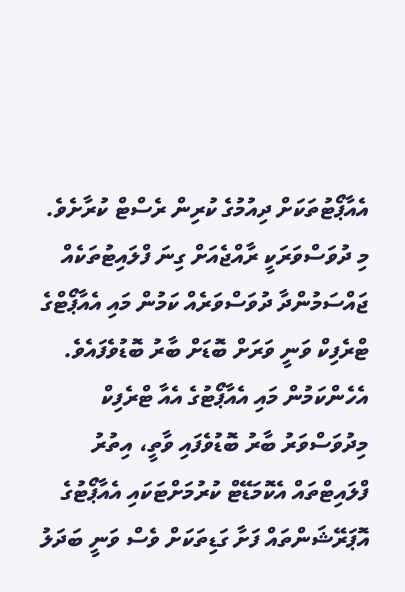އެއާޕޯޓުތަކަށް ދިއުމުގެ ކުރިން ރެސްޓް ކުރާށެވެ.
މި ދުވަސްވަރަކީ ރާއްޖެއަށް ގިނަ ފްލައިޓުތަކެއް ޖައްސަމުންދާ ދުވަސްވަރެއް ކަމުން މައި އެއާޕޯޓްގެ ޓްރެފިކް ވަނީ ވަރަށް ބޮޑަށް ބާރު ބޮޑުވެފައެވެ. އެހެންކަމުން މައި އެއާޕޯޓުގެ އެއާ ޓްރެފިކް މިދުވަސްވަރު ބާރު ބޮޑުވެފައި ވާތީ، އިތުރު ފްލައިޓްތައް އެކޮމަޑޭޓް ކުރުމަށްޓަކައި އެއާޕޯޓުގެ އޮޕަރޭޝަންތައް ފަށާ ގަޑިތަކަށް ވެސް ވަނީ ބަދަލު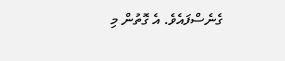ގެނެސްފައެވެ. އެ ގޮތުން މި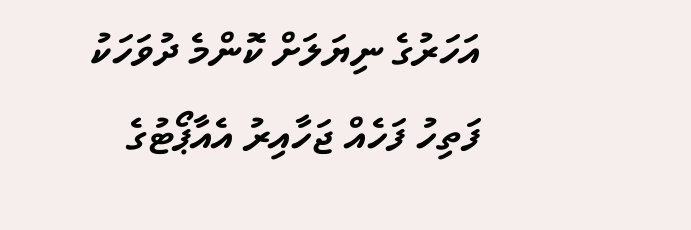އަހަރުގެ ނިޔަލަށް ކޮންމެ ދުވަހަކު ފަތިހު ފަހެއް ޖަހާއިރު އެއާޕޯޓުގެ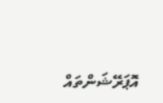އޮޕަރޭޝަންތައް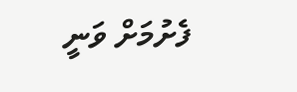ފެށުމަށް ވަނީ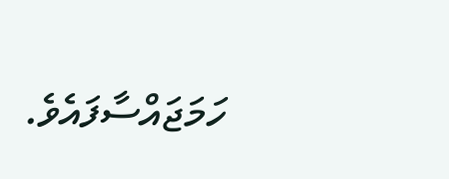ހަމަޖައްސާފައެވެ.